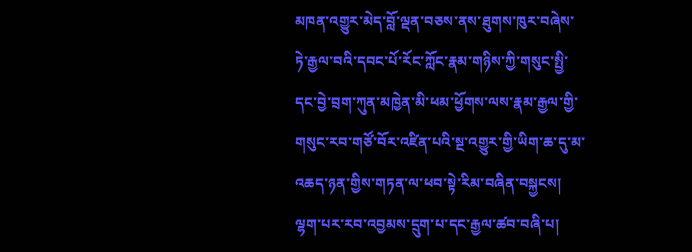མཁན་འགྱུར་མེད་བློ་ལྡན་བཅས་ནས་ཐུགས་ཁུར་བཞེས་ཏེ་རྒྱལ་བའི་དབང་པོ་རོང་ཀློང་རྣམ་གཉིས་ཀྱི་གསུང་སྤྱི་དང་བྱེ་བྲག་ཀུན་མཁྱེན་མི་ཕམ་ཕྱོགས་ལས་རྣམ་རྒྱལ་གྱི་གསུང་རབ་གཙོ་བོར་འཛིན་པའི་སྔ་འགྱུར་གྱི་ཡིག་ཆ་དུ་མ་འཆད་ཉན་གྱིས་གཏན་ལ་ཕབ་སྟེ་རིམ་བཞིན་བསྐྱངས། ལྷག་པར་རབ་འབྱམས་དྲུག་པ་དང་རྒྱལ་ཚབ་བཞི་པ།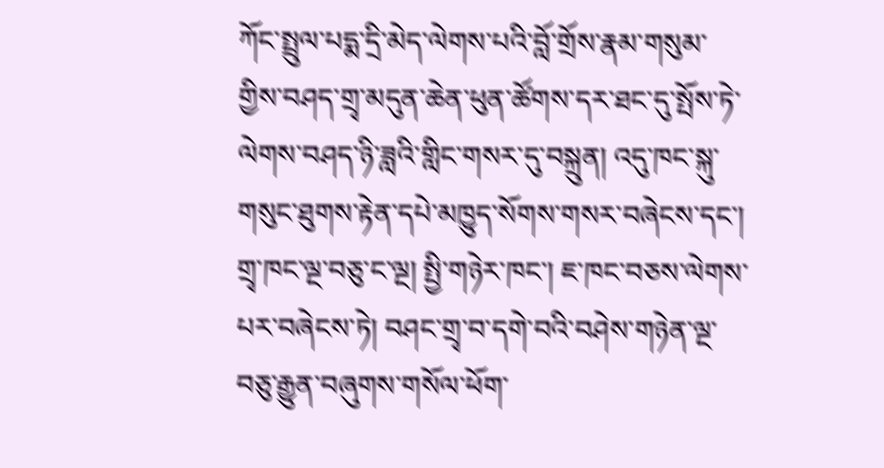ཀོང་སྤྲུལ་པདྨ་དྲི་མེད་ལེགས་པའི་བློ་གྲོས་རྣམ་གསུམ་གྱིས་བཤད་གྲྭ་མདུན་ཆེན་ཕུན་ཚོགས་དར་ཐང་དུ་སྤོས་ཏེ་ལེགས་བཤད་ཉི་ཟླའི་གླིང་གསར་དུ་བསྐྲུན། འདུ་ཁང་སྐུ་གསུང་ཐུགས་རྟེན་དཔེ་མཁྱུད་སོགས་གསར་བཞེངས་དང་། གྲྭ་ཁང་ལྔ་བཅུ་ང་ལྔ། སྤྱི་གཉེར་ཁང་། ཇ་ཁང་བཅས་ལེགས་པར་བཞེངས་ཏེ། བཤང་གྲྭ་བ་དགེ་བའི་བཤེས་གཉེན་ལྔ་བཅུ་རྒྱུན་བཞུགས་གསོལ་ཕོག་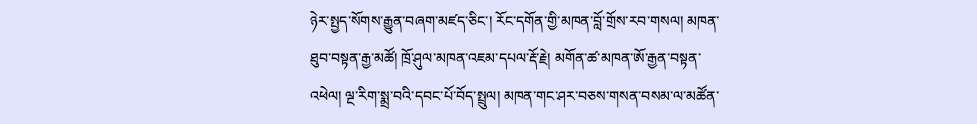ཉེར་སྤྱད་སོགས་རྒྱུན་བཞག་མཛད་ཅིང་། རོང་དགོན་གྱི་མཁན་བློ་གྲོས་རབ་གསལ། མཁན་ཐུབ་བསྟན་རྒྱ་མཚོ། ཁྲོ་ཤུལ་མཁན་འཇམ་དཔལ་རྡོ་རྗེ། མགོན་ཚ་མཁན་ཨོ་རྒྱན་བསྟན་འཕེལ། ལྔ་རིག་སྨྲ་བའི་དབང་པོ་བོད་སྤྲུལ། མཁན་གང་ཤར་བཅས་གསན་བསམ་ལ་མཚོན་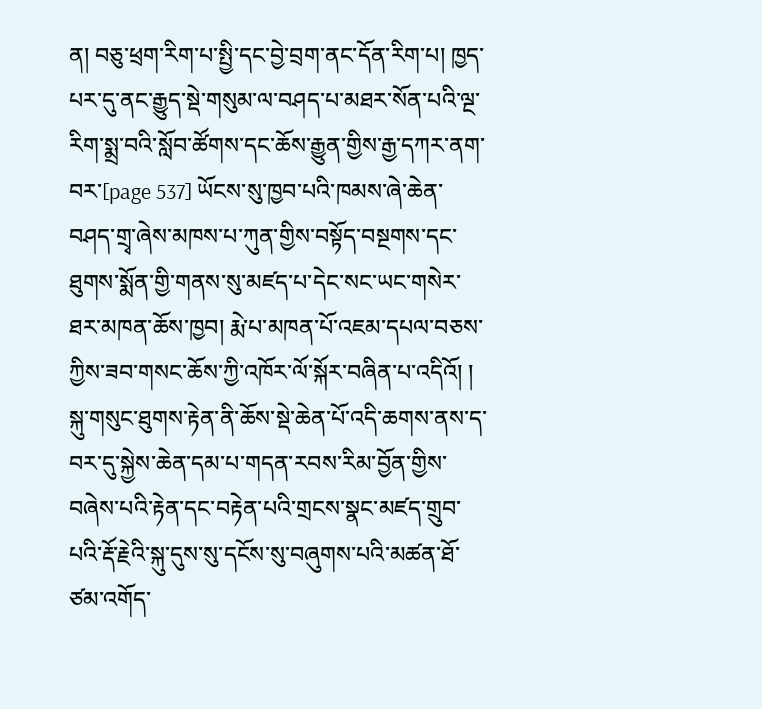ན། བཅུ་ཕྲག་རིག་པ་སྤྱི་དང་བྱེ་བྲག་ནང་དོན་རིག་པ། ཁྱད་པར་དུ་ནང་རྒྱུད་སྡེ་གསུམ་ལ་བཤད་པ་མཐར་སོན་པའི་ལྔ་རིག་སྨྲ་བའི་སློབ་ཚོགས་དང་ཆོས་རྒྱུན་གྱིས་རྒྱ་དཀར་ནག་བར་[page 537] ཡོངས་སུ་ཁྱབ་པའི་ཁམས་ཞེ་ཆེན་བཤད་གྲྭ་ཞེས་མཁས་པ་ཀུན་གྱིས་བསྟོད་བསྔགས་དང་ཐུགས་སྨོན་གྱི་གནས་སུ་མཛད་པ་དེང་སང་ཡང་གསེར་ཐར་མཁན་ཆོས་ཁྱབ། རྨེ་པ་མཁན་པོ་འཇམ་དཔལ་བཅས་ཀྱིས་ཟབ་གསང་ཆོས་ཀྱི་འཁོར་ལོ་སྐོར་བཞིན་པ་འདིའོ། །
སྐུ་གསུང་ཐུགས་རྟེན་ནི་ཆོས་སྡེ་ཆེན་པོ་འདི་ཆགས་ནས་ད་བར་དུ་སྐྱེས་ཆེན་དམ་པ་གདན་རབས་རིམ་བྱོན་གྱིས་བཞེས་པའི་རྟེན་དང་བརྟེན་པའི་གྲངས་སྣང་མཛད་གྲུབ་པའི་རྡོ་རྗེའི་སྐུ་དུས་སུ་དངོས་སུ་བཞུགས་པའི་མཚན་ཐོ་ཙམ་འགོད་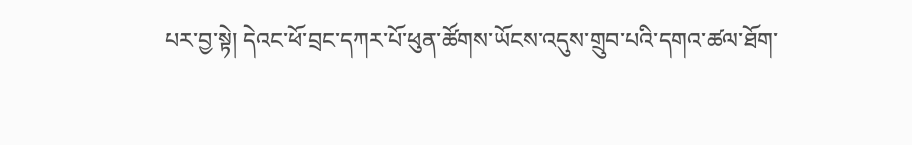པར་བྱ་སྟེ། དེའང་ཕོ་བྲང་དཀར་པོ་ཕུན་ཚོགས་ཡོངས་འདུས་གྲུབ་པའི་དགའ་ཚལ་ཐོག་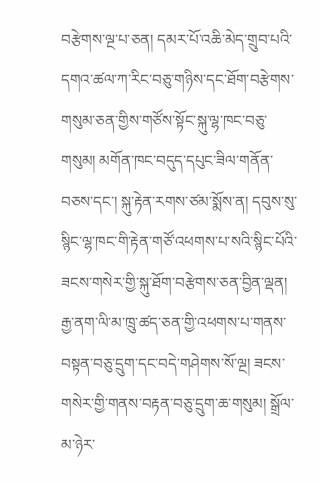བརྩེགས་ལྔ་པ་ཅན། དམར་པོ་འཆི་མེད་གྲུབ་པའི་དགའ་ཚལ་ཀ་རིང་བཅུ་གཉིས་དང་ཐོག་བརྩེགས་གསུམ་ཅན་གྱིས་གཙོས་སྟོང་སྐུ་ལྷ་ཁང་བཅུ་གསུམ། མགོན་ཁང་བདུད་དཔུང་ཟིལ་གནོན་བཅས་དང་། སྐུ་རྟེན་རགས་ཙམ་སྨོས་ན། དབུས་སུ་སྙིང་ལྷ་ཁང་གི་རྟེན་གཙོ་འཕགས་པ་སའི་སྙིང་པོའི་ཟངས་གསེར་གྱི་སྐུ་ཐོག་བརྩེགས་ཅན་བྱིན་ལྡན། རྒྱ་ནག་ལི་མ་ཁྲུ་ཚད་ཅན་གྱི་འཕགས་པ་གནས་བསྟན་བཅུ་དྲུག་དང་བདེ་གཤེགས་སོ་ལྔ། ཟངས་གསེར་གྱི་གནས་བརྟན་བཅུ་དྲུག་ཆ་གསུམ། སྒྲོལ་མ་ཉེར་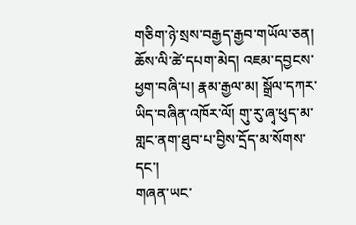གཅིག་ཉེ་སྲས་བརྒྱད་རྒྱབ་གཡོལ་ཅན། ཆོས་ལི་ཚེ་དཔག་མེད། འཇམ་དབྱངས་ཕྱག་བཞི་པ། རྣམ་རྒྱལ་མ། སྒྲོལ་དཀར་ཡིད་བཞིན་འཁོར་ལོ། གུ་རུ་ཞྭ་ཕུད་མ་གླང་ནག་ཐུབ་པ་བྱིས་དྲོད་མ་སོགས་དང་།
གཞན་ཡང་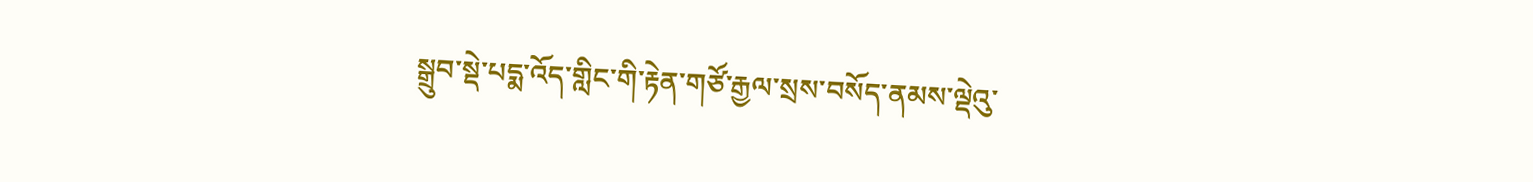སྒྲུབ་སྡེ་པདྨ་འོད་གླིང་གི་རྟེན་གཙོ་རྒྱལ་སྲས་བསོད་ནམས་ལྡེའུ་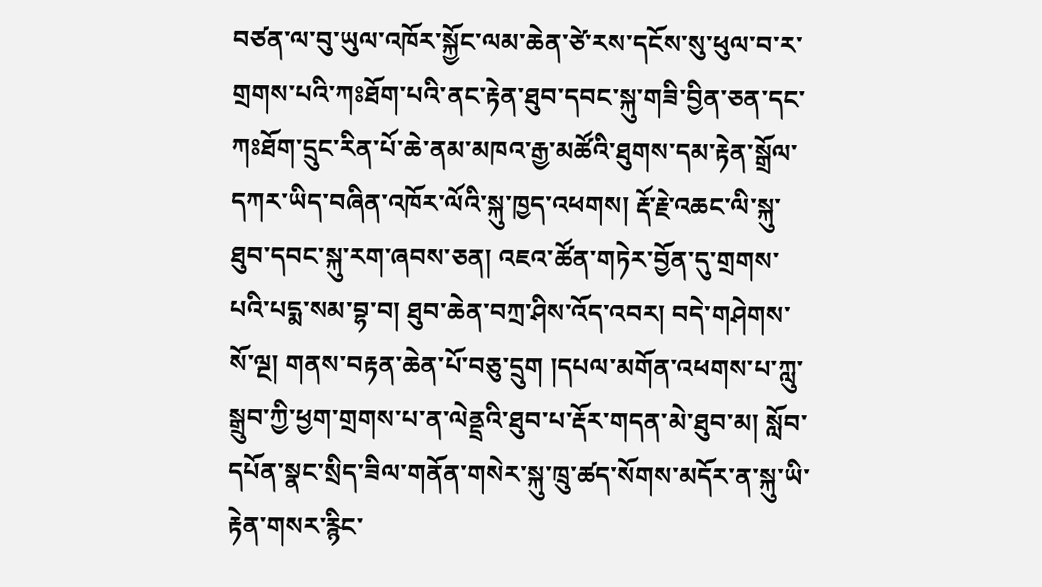བཙན་ལ་བུ་ཡུལ་འཁོར་སྐྱོང་ལམ་ཆེན་ཙེ་རས་དངོས་སུ་ཕུལ་བ་ར་གྲགས་པའི་ཀཿཐོག་པའི་ནང་རྟེན་ཐུབ་དབང་སྐུ་གཟི་བྱིན་ཅན་དང་ཀཿཐོག་དྲུང་རིན་པོ་ཆེ་ནམ་མཁའ་རྒྱ་མཚོའི་ཐུགས་དམ་རྟེན་སྒྲོལ་དཀར་ཡིད་བཞིན་འཁོར་ལོའི་སྐུ་ཁྱད་འཕགས། རྡོ་རྗེ་འཆང་ལི་སྐུ་ཐུབ་དབང་སྐུ་རག་ཞབས་ཅན། འཇའ་ཚོན་གཏེར་བྱོན་དུ་གྲགས་པའི་པདྨ་སམ་བྷ་བ། ཐུབ་ཆེན་བཀྲ་ཤིས་འོད་འབར། བདེ་གཤེགས་སོ་ལྔ། གནས་བརྟན་ཆེན་པོ་བཅུ་དྲུག །དཔལ་མགོན་འཕགས་པ་ཀླུ་སྒྲུབ་ཀྱི་ཕྱག་གྲགས་པ་ན་ལེནྡྲའི་ཐུབ་པ་རྡོར་གདན་མེ་ཐུབ་མ། སློབ་དཔོན་སྣང་སྲིད་ཟིལ་གནོན་གསེར་སྐུ་ཁྲུ་ཚད་སོགས་མདོར་ན་སྐུ་ཡི་རྟེན་གསར་རྙིང་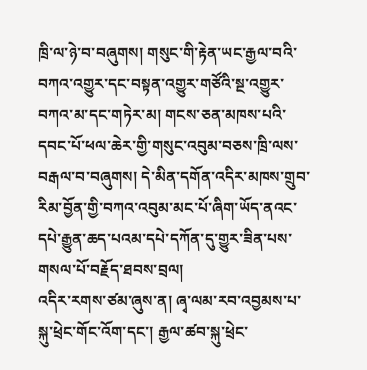ཁྲི་ལ་ཉེ་བ་བཞུགས། གསུང་གི་རྟེན་ཡང་རྒྱལ་བའི་བཀའ་འགྱུར་དང་བསྟན་འགྱུར་གཙོའི་སྔ་འགྱུར་བཀའ་མ་དང་གཏེར་མ། གངས་ཅན་མཁས་པའི་དབང་པོ་ཕལ་ཆེར་གྱི་གསུང་འབུམ་བཅས་ཁྲི་ལས་བརྒལ་བ་བཞུགས། དེ་མིན་དགོན་འདིར་མཁས་གྲུབ་རིམ་བྱོན་གྱི་བཀའ་འབུམ་མང་པོ་ཞིག་ཡོད་ནའང་དཔེ་རྒྱུན་ཆད་པའམ་དཔེ་དཀོན་དུ་གྱུར་ཟིན་པས་གསལ་པོ་བརྗོད་ཐབས་བྲལ།
འདིར་རགས་ཙམ་ཞུས་ན། ཞྭ་ལམ་རབ་འབྱམས་པ་སྐུ་ཕྲེང་གོང་འོག་དང་། རྒྱལ་ཚབ་སྐུ་ཕྲེང་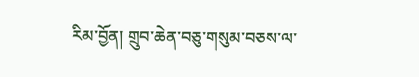རིམ་བྱོན། གྲུབ་ཆེན་བཅུ་གསུམ་བཅས་ལ་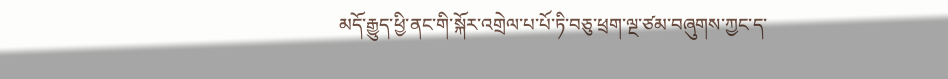མདོ་རྒྱུད་ཕྱི་ནང་གི་སྐོར་འགྲེལ་པ་པོ་ཏི་བཅུ་ཕྲག་ལྔ་ཙམ་བཞུགས་ཀྱང་ད་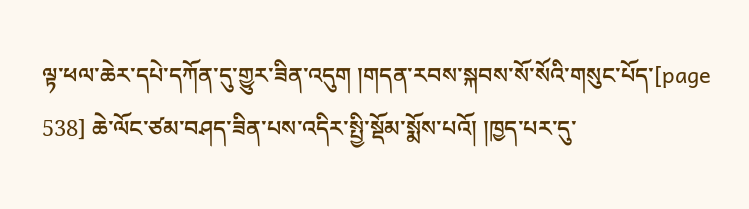ལྟ་ཕལ་ཆེར་དཔེ་དཀོན་དུ་གྱུར་ཟིན་འདུག །གདན་རབས་སྐབས་སོ་སོའི་གསུང་པོད་[page 538] ཆེ་ལོང་ཙམ་བཤད་ཟིན་པས་འདིར་སྤྱི་སྡོམ་སྨོས་པའོ། །ཁྱད་པར་དུ་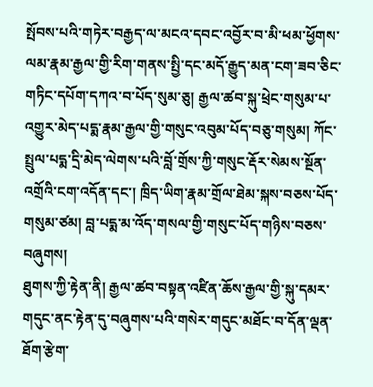སྤོབས་པའི་གཏེར་བརྒྱད་ལ་མངའ་དབང་འབྱོར་བ་མི་ཕམ་ཕྱོགས་ལམ་རྣམ་རྒྱལ་གྱི་རིག་གནས་སྤྱི་དང་མདོ་རྒྱུད་མན་ངག་ཟབ་ཅིང་གཏིང་དཔོག་དཀའ་བ་པོད་སུམ་ཅུ། རྒྱལ་ཚབ་སྐུ་ཕྲེང་གསུམ་པ་འགྱུར་མེད་པདྨ་རྣམ་རྒྱལ་གྱི་གསུང་འབུམ་པོད་བཅུ་གསུམ། ཀོང་སྤྲུལ་པདྨ་དྲི་མེད་ལེགས་པའི་བློ་གྲོས་ཀྱི་གསུང་རྡོར་སེམས་སྔོན་འགྲོའི་ངག་འདོན་དང་། ཁྲིད་ཡིག་རྣམ་གྲོལ་ཐེམ་སྐས་བཅས་པོད་གསུམ་ཙམ། བླ་པདྨ་མ་འོད་གསལ་གྱི་གསུང་པོད་གཉིས་བཅས་བཞུགས།
ཐུགས་ཀྱི་རྟེན་ནི། རྒྱལ་ཚབ་བསྟན་འཛིན་ཆོས་རྒྱལ་གྱི་སྐུ་དམར་གདུང་ནང་རྟེན་དུ་བཞུགས་པའི་གསེར་གདུང་མཐོང་བ་དོན་ལྡན་ཐོག་རྩེག་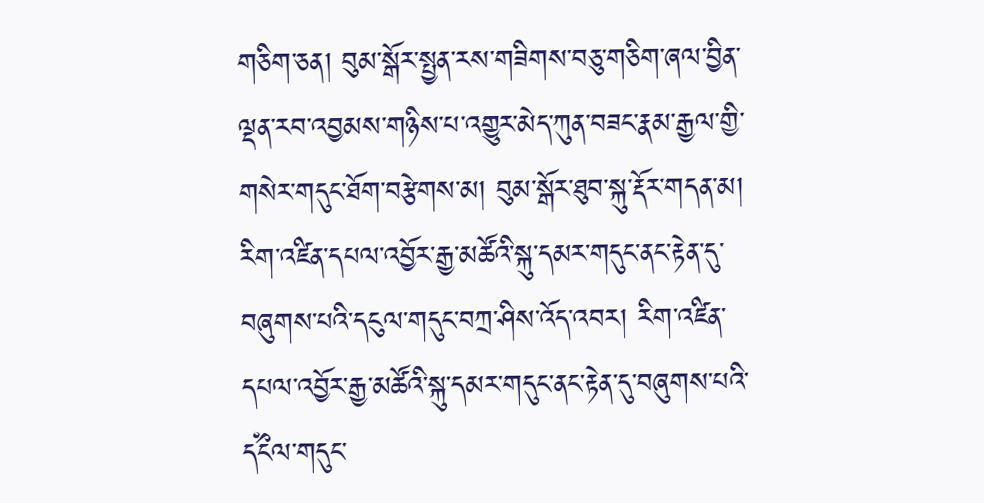གཅིག་ཅན། བུམ་སྒོར་སྤྱན་རས་གཟིགས་བཅུ་གཅིག་ཞལ་བྱིན་ལྡན་རབ་འབྱམས་གཉིས་པ་འགྱུར་མེད་ཀུན་བཟང་རྣམ་རྒྱལ་གྱི་གསེར་གདུང་ཐོག་བརྩེགས་མ། བུམ་སྒོར་ཐུབ་སྐུ་རྡོར་གདན་མ། རིག་འཛིན་དཔལ་འབྱོར་རྒྱ་མཚོའི་སྐུ་དམར་གདུང་ནང་རྟེན་དུ་བཞུགས་པའི་དངུལ་གདུང་བཀྲ་ཤིས་འོད་འབར། རིག་འཛིན་དཔལ་འབྱོར་རྒྱ་མཚོའི་སྐུ་དམར་གདུང་ནང་རྟེན་དུ་བཞུགས་པའི་དངྀཾལ་གདུང་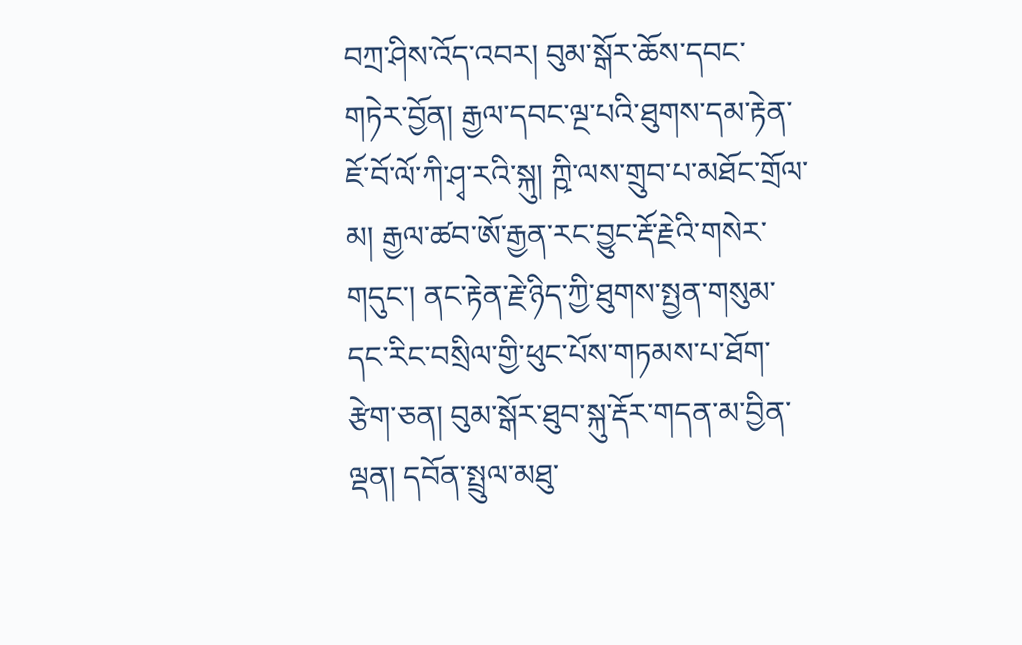བཀྲ་ཤིས་འོད་འབར། བུམ་སྒོར་ཆོས་དབང་གཏེར་བྱོན། རྒྱལ་དབང་ལྔ་པའི་ཐུགས་དམ་རྟེན་ཇོ་བོ་ལོ་ཀི་ཤྭ་རའི་སྐུ། ཀྵི་ལས་གྲུབ་པ་མཐོང་གྲོལ་མ། རྒྱལ་ཚབ་ཨོ་རྒྱན་རང་བྱུང་རྡོ་རྗེའི་གསེར་གདུང་། ནང་རྟེན་རྗེ་ཉིད་ཀྱི་ཐུགས་སྤྱན་གསུམ་དང་རིང་བསྲིལ་གྱི་ཕུང་པོས་གཏམས་པ་ཐོག་རྩེག་ཅན། བུམ་སྒོར་ཐུབ་སྐུ་རྡོར་གདན་མ་བྱིན་ལྡན། དབོན་སྤྲུལ་མཐུ་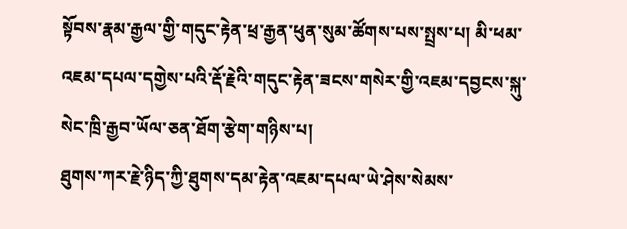སྟོབས་རྣམ་རྒྱལ་གྱི་གདུང་རྟེན་ཕྲ་རྒྱན་ཕུན་སུམ་ཚོགས་པས་སྤྲས་པ། མི་ཕམ་འཇམ་དཔལ་དགྱེས་པའི་རྡོ་རྗེའི་གདུང་རྟེན་ཟངས་གསེར་གྱི་འཇམ་དབྱངས་སྐུ་སེང་ཁྲི་རྒྱབ་ཡོལ་ཅན་ཐོག་རྩེག་གཉིས་པ།
ཐུགས་ཀར་རྗེ་ཉིད་ཀྱི་ཐུགས་དམ་རྟེན་འཇམ་དཔལ་ཡེ་ཤེས་སེམས་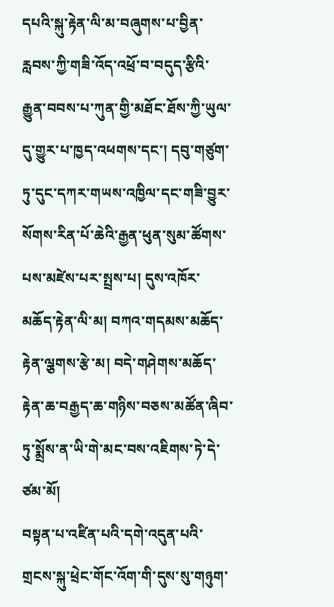དཔའི་སྐུ་རྟེན་ལི་མ་བཞུགས་པ་བྱིན་རླབས་ཀྱི་གཟི་འོད་འཕྲོ་བ་བདུད་རྩིའི་རྒྱུན་བབས་པ་ཀུན་གྱི་མཐོང་ཐོས་ཀྱི་ཡུལ་དུ་གྱུར་པ་ཁྱད་འཕགས་དང་། དབུ་གཙུག་ཏུ་དུང་དཀར་གཡས་འཁྱིལ་དང་གཟི་བྱུར་སོགས་རིན་པོ་ཆེའི་རྒྱན་ཕུན་སུམ་ཚོགས་པས་མཛེས་པར་སྤྲས་པ། དུས་འཁོར་མཆོད་རྟེན་ལི་མ། བཀའ་གདམས་མཆོད་རྟེན་ལྕགས་རྩེ་མ། བདེ་གཤེགས་མཆོད་རྟེན་ཆ་བརྒྱད་ཆ་གཉིས་བཅས་མཚོན་ཞིབ་ཏུ་སྨྲོས་ན་ཡི་གེ་མང་བས་འཇིགས་ཏེ་དེ་ཙམ་མོ།
བསྟན་པ་འཛིན་པའི་དགེ་འདུན་པའི་གྲངས་སྐུ་ཕྲེང་གོང་འོག་གི་དུས་སུ་གཉུག་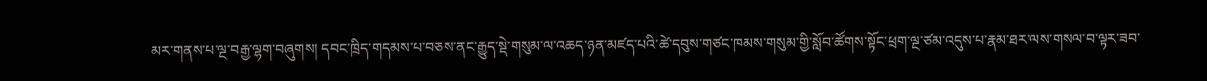མར་གནས་པ་ལྔ་བརྒྱ་ལྷག་བཞུགས། དབང་ཁྲིད་གདམས་པ་བཅས་ནང་རྒྱུད་སྡེ་གསུམ་ལ་འཆད་ཉན་མཛད་པའི་ཚེ་དབུས་གཙང་ཁམས་གསུམ་གྱི་སློབ་ཚོགས་སྟོང་ཕྲག་ལྔ་ཙམ་འདུས་པ་རྣམ་ཐར་ལས་གསལ་བ་ལྟར་ཟབ་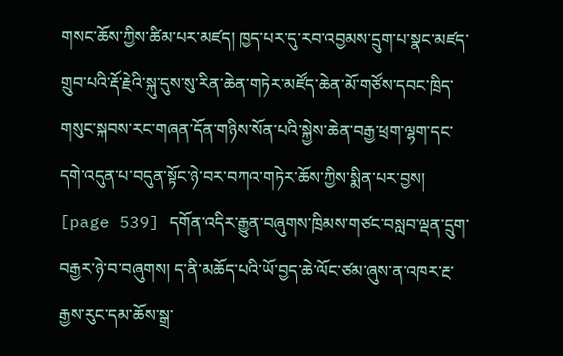གསང་ཆོས་ཀྱིས་ཚིམ་པར་མཛད། ཁྱད་པར་དུ་རབ་འབྱམས་དྲུག་པ་སྣང་མཛད་གྲུབ་པའི་རྡོ་རྗེའི་སྐུ་དུས་སུ་རིན་ཆེན་གཏེར་མཛོད་ཆེན་མོ་གཙོས་དབང་ཁྲིད་གསུང་སྐབས་རང་གཞན་དོན་གཉིས་སོན་པའི་སྐྱེས་ཆེན་བརྒྱ་ཕྲག་ལྷག་དང་དགེ་འདུན་པ་བདུན་སྟོང་ཉེ་བར་བཀའ་གཏེར་ཆོས་ཀྱིས་སྨིན་པར་བྱས། [page 539] དགོན་འདིར་རྒྱུན་བཞུགས་ཁྲིམས་གཙང་བསླབ་ལྡན་དྲུག་བརྒྱར་ཉེ་བ་བཞུགས། ད་ནི་མཆོད་པའི་ཡོ་བྱད་ཆེ་ལོང་ཙམ་ཞུས་ན་འཁར་རྔ་རྒྱས་རུང་དམ་ཆོས་སྒྲ་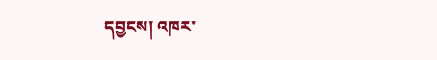དབྱངས། འཁར་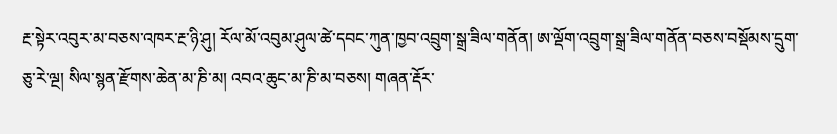རྔ་སྟེར་འབུར་མ་བཅས་འཁར་རྔ་ཉི་ཤུ། རོལ་མོ་འབུམ་ཤུལ་ཚེ་དབང་ཀུན་ཁྱབ་འབྲུག་སྒྲ་ཟིལ་གནོན། ཨ་ལྡོག་འབྲུག་སྒྲ་ཟིལ་གནོན་བཅས་བསྡོམས་དྲུག་ཅུ་རེ་ལྔ། སིལ་སྙན་རྫོགས་ཆེན་མ་ཎི་མ། འབའ་ཆུང་མ་ཎི་མ་བཅས། གཞན་རྡོར་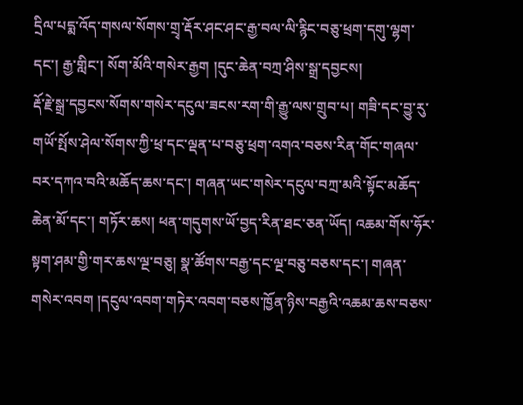དྲིལ་པདྨ་འོད་གསལ་སོགས་གྲྭ་རྡོར་ཤང་ཤང་རྒྱ་བལ་ལི་རྙིང་བཅུ་ཕྲག་དགུ་ལྷག་དང་། རྒྱ་གླིང་། སོག་མོའི་གསེར་རྒྱག །དུང་ཆེན་བཀྲ་ཤིས་སྒྲ་དབྱངས།
རྡོ་རྗེ་སྒྲ་དབྱངས་སོགས་གསེར་དངུལ་ཟངས་རག་གི་རྒྱུ་ལས་གྲུབ་པ། གཟི་དང་བྱུ་རུ་གཡོ་སྤོས་ཤེལ་སོགས་ཀྱི་ཕྲ་དང་ལྡན་པ་བཅུ་ཕྲག་འགའ་བཅས་རིན་གོང་གཞལ་བར་དཀའ་བའི་མཆོད་ཆས་དང་། གཞན་ཡང་གསེར་དངུལ་བཀྲ་མའི་སྟོང་མཆོད་ཆེན་མོ་དང་། གཏོར་ཆས། ཕན་གདུགས་ཡོ་བྱད་རིན་ཐང་ཅན་ཡོད། འཆམ་གོས་ཧོར་སྟག་ཤམ་གྱི་གར་ཆས་ལྔ་བཅུ། སྣ་ཚོགས་བརྒྱ་དང་ལྔ་བཅུ་བཅས་དང་། གཞན་གསེར་འབག །དངུལ་འབག་གཏེར་འབག་བཅས་ཁྱོན་ཉིས་བརྒྱའི་འཆམ་ཆས་བཅས་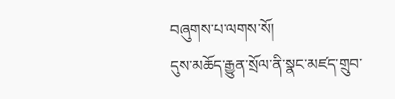བཞུགས་པ་ལགས་སོ།
དུས་མཆོད་རྒྱུན་སྲོལ་ནི་སྣང་མཛད་གྲུབ་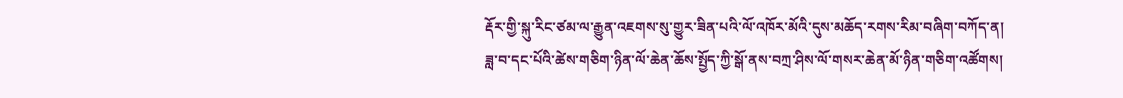རྡོར་གྱི་སྐུ་རིང་ཙམ་ལ་རྒྱུན་འཇགས་སུ་གྱུར་ཟིན་པའི་ལོ་འཁོར་མོའི་དུས་མཆོད་རགས་རིམ་བཞིག་བཀོད་ན། ཟླ་བ་དང་པོའི་ཚེས་གཅིག་ཉིན་ལོ་ཆེན་ཆོས་སྤྱོད་ཀྱི་སྒོ་ནས་བཀྲ་ཤིས་ལོ་གསར་ཆེན་མོ་ཉིན་གཅིག་འཚོགས།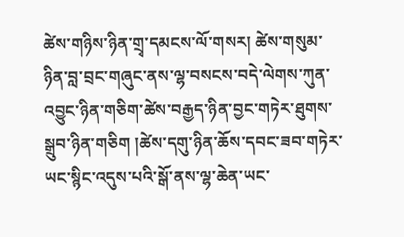ཚེས་གཉིས་ཉིན་གྲྭ་དམངས་ལོ་གསར། ཚེས་གསུམ་ཉིན་བླ་བྲང་གཞུང་ནས་ལྷ་བསངས་བདེ་ལེགས་ཀུན་འབྱུང་ཉིན་གཅིག་ཚེས་བརྒྱད་ཉིན་བྱང་གཏེར་ཐུགས་སྒྲུབ་ཉིན་གཅིག །ཚེས་དགུ་ཉིན་ཆོས་དབང་ཟབ་གཏེར་ཡང་སྙིང་འདུས་པའི་སྒོ་ནས་ལྷ་ཆེན་ཡང་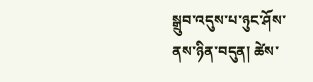སྒྲུབ་འདུས་པ་ཉུང་ཤོས་ནས་ཉིན་བདུན། ཚེས་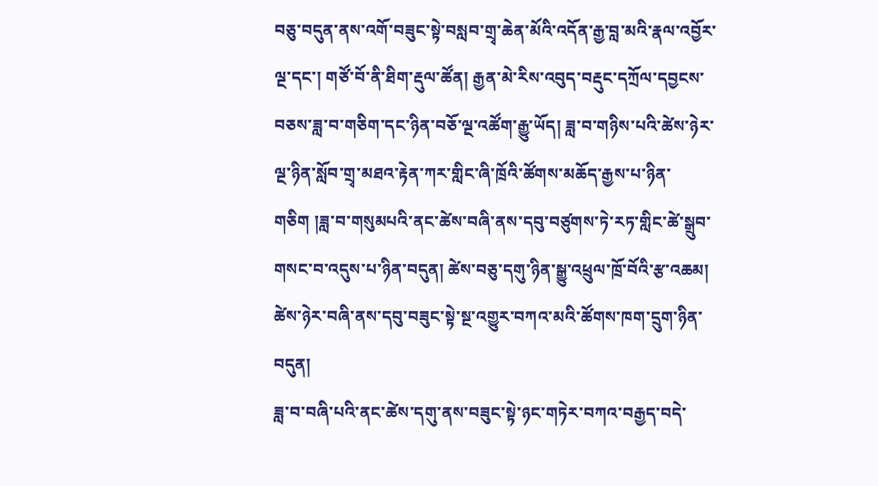བཅུ་བདུན་ནས་འགོ་བཟུང་སྟེ་བསླབ་གྲྭ་ཆེན་མོའི་འདོན་རྒྱ་བླ་མའི་རྣལ་འབྱོར་ལྔ་དང་། གཙོ་བོ་ནི་ཐིག་རྡུལ་ཚོན། རྒྱན་མེ་རིས་འབུད་བརྡུང་དཀྲོལ་དབྱངས་བཅས་ཟླ་བ་གཅིག་དང་ཉིན་བཅོ་ལྔ་འཚོག་རྒྱུ་ཡོད། ཟླ་བ་གཉིས་པའི་ཚེས་ཉེར་ལྔ་ཉིན་སློབ་གྲྭ་མཐའ་རྟེན་ཀར་གླིང་ཞི་ཁྲོའི་ཚོགས་མཆོད་རྒྱས་པ་ཉིན་གཅིག །ཟླ་བ་གསུམཔའི་ནང་ཚེས་བཞི་ནས་དབུ་བཙུགས་ཏེ་རཏ་གླིང་ཚེ་སྒྲུབ་གསང་བ་འདུས་པ་ཉིན་བདུན། ཚེས་བཅུ་དགུ་ཉིན་སྒྱུ་འཕྲུལ་ཁྲོ་བོའི་རྩ་འཆམ། ཚེས་ཉེར་བཞི་ནས་དབུ་བཟུང་སྟེ་སྔ་འགྱུར་བཀའ་མའི་ཚོགས་ཁག་དྲུག་ཉིན་བདུན།
ཟླ་བ་བཞི་པའི་ནང་ཚེས་དགུ་ནས་བཟུང་སྟེ་ཉང་གཏེར་བཀའ་བརྒྱད་བདེ་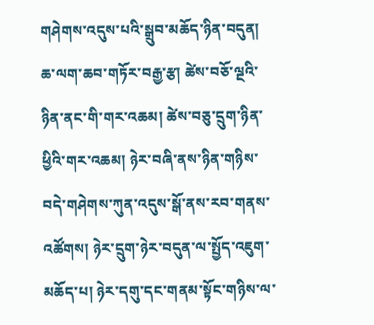གཤེགས་འདུས་པའི་སྒྲུབ་མཆོད་ཉིན་བདུན། ཆ་ལག་ཆབ་གཏོར་བརྒྱ་རྩ། ཚེས་བཅོ་ལྔའི་ཉིན་ནང་གི་གར་འཆམ། ཚེས་བཅུ་དྲུག་ཉིན་ཕྱིའི་གར་འཆམ། ཉེར་བཞི་ནས་ཉིན་གཉིས་བདེ་གཤེགས་ཀུན་འདུས་སྒོ་ནས་རབ་གནས་འཚོགས། ཉེར་དྲུག་ཉེར་བདུན་ལ་སྤྱོད་འཇུག་མཆོད་པ། ཉེར་དགུ་དང་གནམ་སྟོང་གཉིས་ལ་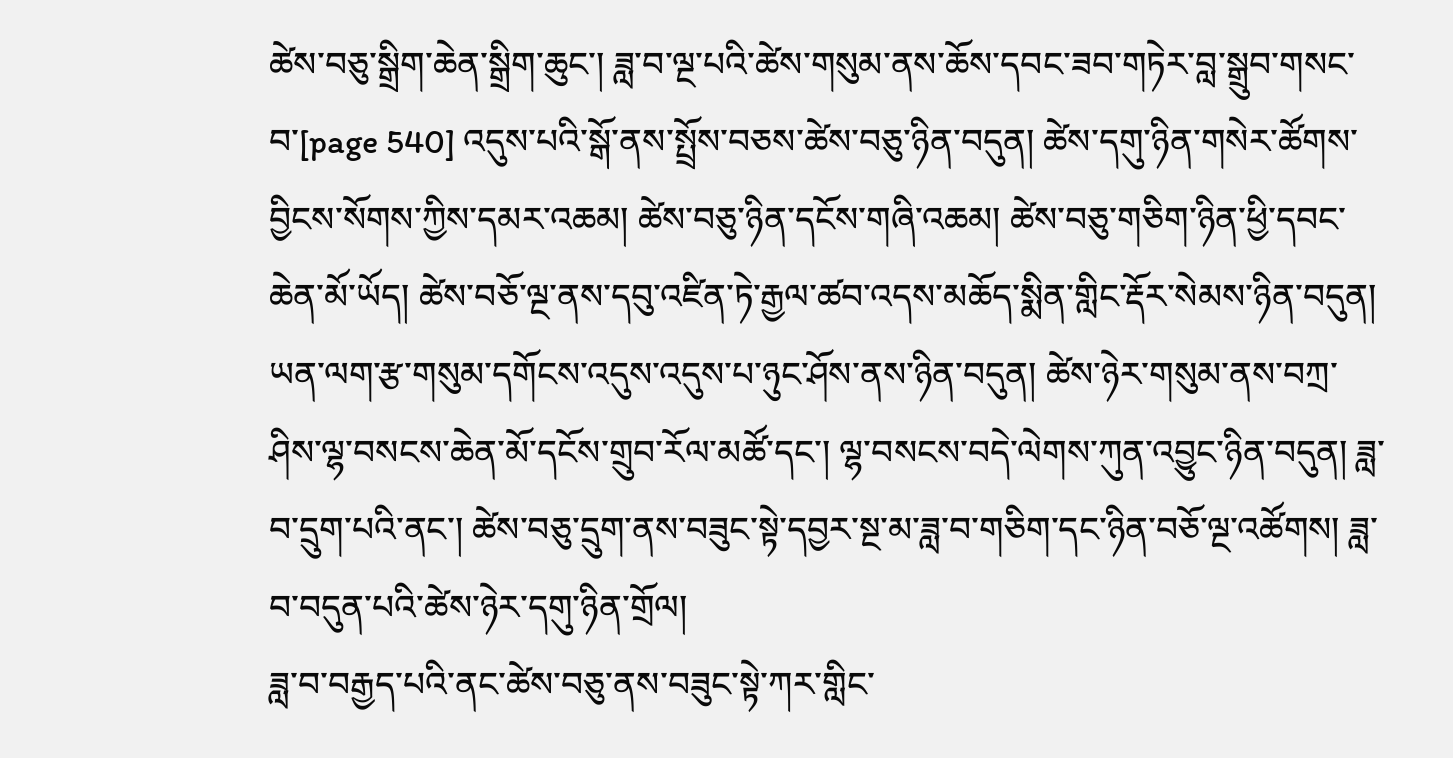ཚེས་བཅུ་སྒྲིག་ཆེན་སྒྲིག་ཆུང་། ཟླ་བ་ལྔ་པའི་ཚེས་གསུམ་ནས་ཆོས་དབང་ཟབ་གཏེར་བླ་སྒྲུབ་གསང་བ་[page 540] འདུས་པའི་སྒོ་ནས་སྤྲོས་བཅས་ཚེས་བཅུ་ཉིན་བདུན། ཚེས་དགུ་ཉིན་གསེར་ཚོགས་བྱིངས་སོགས་ཀྱིས་དམར་འཆམ། ཚེས་བཅུ་ཉིན་དངོས་གཞི་འཆམ། ཚེས་བཅུ་གཅིག་ཉིན་ཕྱི་དབང་ཆེན་མོ་ཡོད། ཚེས་བཅོ་ལྔ་ནས་དབུ་འཛིན་ཏེ་རྒྱལ་ཚབ་འདས་མཆོད་སྨིན་གླིང་རྡོར་སེམས་ཉིན་བདུན། ཡན་ལག་རྩ་གསུམ་དགོངས་འདུས་འདུས་པ་ཉུང་ཤོས་ནས་ཉིན་བདུན། ཚེས་ཉེར་གསུམ་ནས་བཀྲ་ཤིས་ལྷ་བསངས་ཆེན་མོ་དངོས་གྲུབ་རོལ་མཚོ་དང་། ལྷ་བསངས་བདེ་ལེགས་ཀུན་འབྱུང་ཉིན་བདུན། ཟླ་བ་དྲུག་པའི་ནང་། ཚེས་བཅུ་དྲུག་ནས་བཟུང་སྟེ་དབྱར་སྔ་མ་ཟླ་བ་གཅིག་དང་ཉིན་བཅོ་ལྔ་འཚོགས། ཟླ་བ་བདུན་པའི་ཚེས་ཉེར་དགུ་ཉིན་གྲོལ།
ཟླ་བ་བརྒྱད་པའི་ནང་ཚེས་བཅུ་ནས་བཟུང་སྟེ་ཀར་གླིང་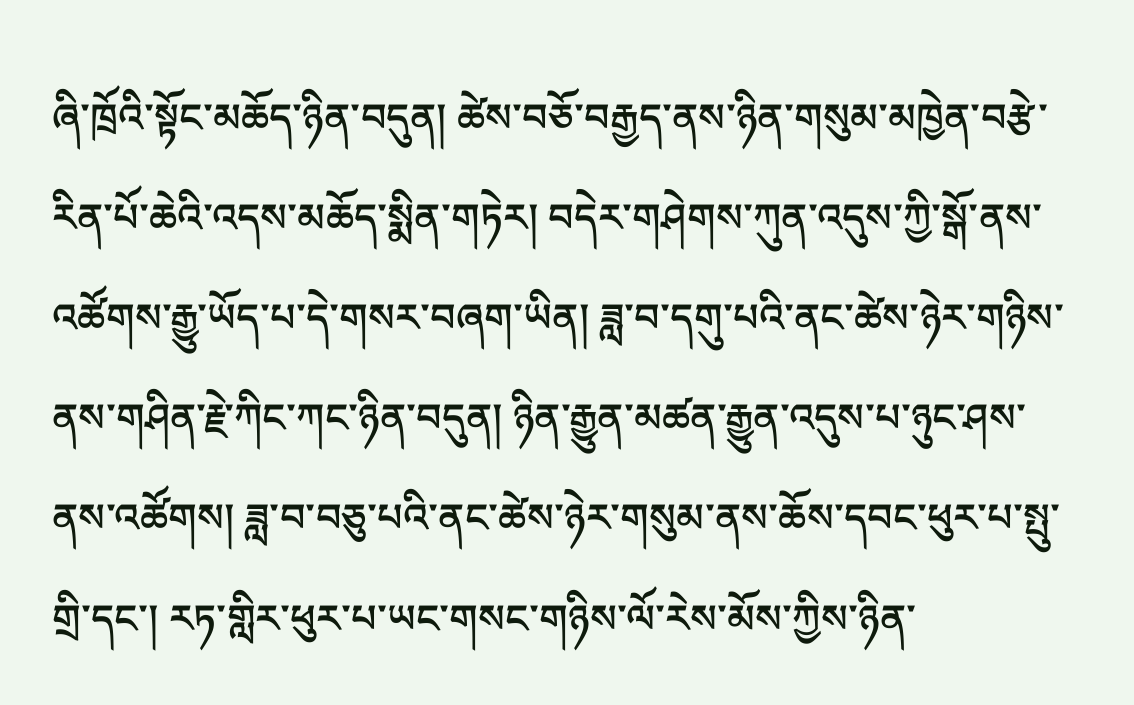ཞི་ཁྲོའི་སྟོང་མཆོད་ཉིན་བདུན། ཚེས་བཅོ་བརྒྱད་ནས་ཉིན་གསུམ་མཁྱེན་བརྩེ་རིན་པོ་ཆེའི་འདས་མཆོད་སྨིན་གཏེར། བདེར་གཤེགས་ཀུན་འདུས་ཀྱི་སྒོ་ནས་འཚོགས་རྒྱུ་ཡོད་པ་དེ་གསར་བཞག་ཡིན། ཟླ་བ་དགུ་པའི་ནང་ཚེས་ཉེར་གཉིས་ནས་གཤིན་རྗེ་ཀིང་ཀང་ཉིན་བདུན། ཉིན་རྒྱུན་མཚན་རྒྱུན་འདུས་པ་ཉུང་ཤས་ནས་འཚོགས། ཟླ་བ་བཅུ་པའི་ནང་ཚེས་ཉེར་གསུམ་ནས་ཆོས་དབང་ཕུར་པ་སྤུ་གྲི་དང་། རཏ་གླིར་ཕུར་པ་ཡང་གསང་གཉིས་ལོ་རེས་མོས་ཀྱིས་ཉིན་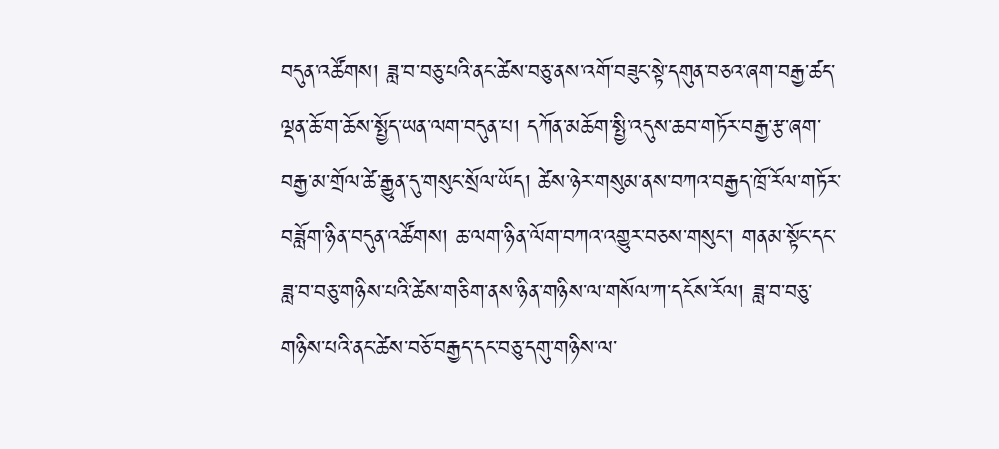བདུན་འཚོགས། ཟླ་བ་བཅུ་པའི་ནང་ཚེས་བཅུ་ནས་འགོ་བཟུང་སྟེ་དགུན་བཅའ་ཞག་བརྒྱ་ཚད་ལྡན་ཆོ་ག་ཆོས་སྤྱོད་ཡན་ལག་བདུན་པ། དཀོན་མཆོག་སྤྱི་འདུས་ཆབ་གཏོར་བརྒྱ་རྩ་ཞག་བརྒྱ་མ་གྲོལ་ཚེ་རྒྱུན་དུ་གསུང་སྲོལ་ཡོད། ཚེས་ཉེར་གསུམ་ནས་བཀའ་བརྒྱད་ཁྲོ་རོལ་གཏོར་བཟློག་ཉིན་བདུན་འཚོགས། ཆ་ལག་ཉིན་ལོག་བཀའ་འགྱུར་བཅས་གསུང་། གནམ་སྟོང་དང་ཟླ་བ་བཅུ་གཉིས་པའི་ཚེས་གཅིག་ནས་ཉིན་གཉིས་ལ་གསོལ་ཀ་དངོས་རོལ། ཟླ་བ་བཅུ་གཉིས་པའི་ནང་ཚེས་བཅོ་བརྒྱད་དང་བཅུ་དགུ་གཉིས་ལ་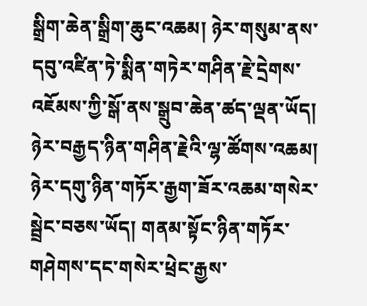སྒྲིག་ཆེན་སྒྲིག་ཆུང་འཆམ། ཉེར་གསུམ་ནས་དབུ་འཛིན་ཏེ་སྨིན་གཏེར་གཤིན་རྗེ་དྲེགས་འཇོམས་ཀྱི་སྒོ་ནས་སྒྲུབ་ཆེན་ཚད་ལྡན་ཡོད། ཉེར་བརྒྱད་ཉིན་གཤིན་རྗེའི་ལྷ་ཚོགས་འཆམ།
ཉེར་དགུ་ཉིན་གཏོར་རྒྱག་ཟོར་འཆམ་གསེར་སྦྲེང་བཅས་ཡོད། གནམ་སྟོང་ཉིན་གཏོར་གཤེགས་དང་གསེར་ཕྲེང་རྒྱས་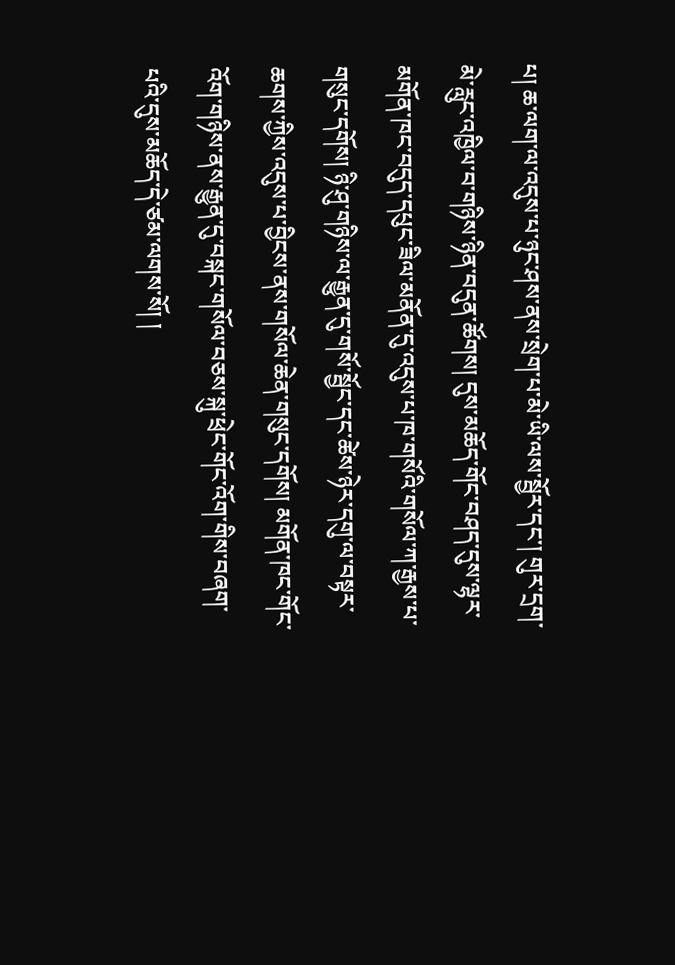པ། ཆ་ལག་ལ་འདུས་པ་ཉུང་ཤས་ནས་སྲེག་པ་མེ་ཡི་ལས་སྦྱོར་དང་། གུར་དྲག་མེ་རླུང་འཁྱིལ་བ་གཉིས་ཉིན་བདུན་ཚོགས། དུས་མཆོད་གོང་བཤད་དུས་ལྷར་མགོན་ཁང་བདུད་དཔུང་ཟིལ་མནོན་དུ་འདུས་པ་ཁ་གསོའི་གསོལ་ཀ་རྒྱས་པ་གསུང་དགོས། ཉི་ཤུ་གཉིས་ལ་རྒྱུན་དུ་གསོ་སྦྱོང་དང་ཚེས་ཉེར་དགུ་ལ་བསྟར་ཆགས་ཀྱིས་འདུས་པ་བྱིངས་ནས་གསོལ་ཆེན་གསུང་དགོས། མགོན་ཁང་གོང་འོག་གཉིས་ནས་རྒྱུན་དུ་བསྐང་གསོལ་བཅས་སྐུ་ཕྲེང་གོང་འོག་གིས་བཞག་པའི་དུས་མཆོད་དེ་ཙམ་ལགས་སོ། །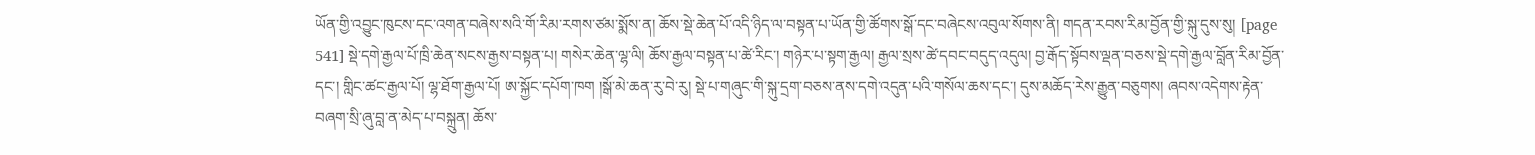ཡོན་གྱི་འབྱུང་ཁུངས་དང་འགན་བཞེས་སའི་གོ་རིམ་རགས་ཙམ་སྨོས་ན། ཆོས་སྡེ་ཆེན་པོ་འདི་ཉིད་ལ་བསྟན་པ་ཡོན་གྱི་ཚོགས་སྒོ་དང་བཞེངས་འབུལ་སོགས་ནི། གདན་རབས་རིམ་བྱོན་གྱི་སྐུ་དུས་སུ། [page 541] སྡེ་དགེ་རྒྱལ་པོ་ཁྲི་ཆེན་སངས་རྒྱས་བསྟན་པ། གསེར་ཆེན་ལྷ་ལི། ཆོས་རྒྱལ་བསྟན་པ་ཚེ་རིང་། གཉེར་པ་སྟག་རྒྱལ། རྒྱལ་སྲས་ཚེ་དབང་བདུད་འདུལ། བྱ་རྒོད་སྟོབས་ལྡན་བཅས་སྡེ་དགེ་རྒྱལ་བློན་རིམ་བྱོན་དང་། གླིང་ཚང་རྒྱལ་པོ། ལྷ་ཐོག་རྒྱལ་པོ། ཨ་སྐྱོང་དཔོག་ཁག །སྒོ་མེ་ཆན་རུ་བེ་རུ། སྡེ་པ་གཞུང་གི་སྐུ་དྲག་བཅས་ནས་དགེ་འདུན་པའི་གསོལ་ཆས་དང་། དུས་མཆོད་རེས་རྒྱུན་བཅུགས། ཞབས་འདེགས་རྟེན་བཞག་སྲི་ཞུ་བླ་ན་མེད་པ་བསྐྲུན། ཆོས་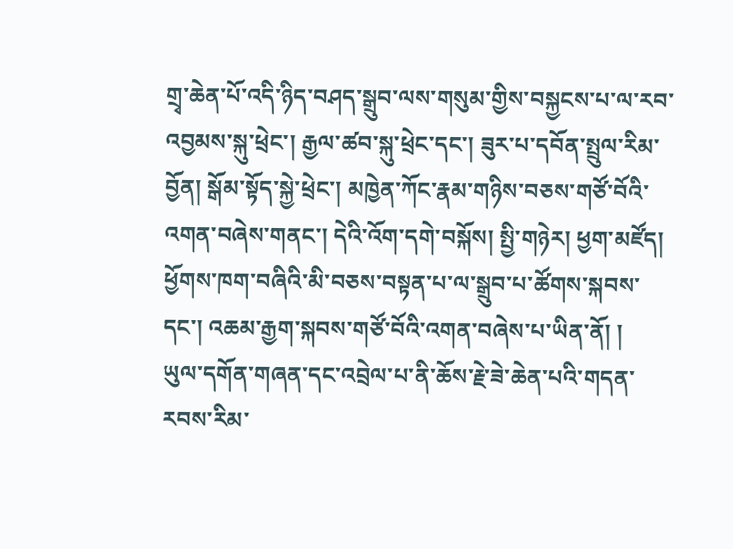གྲྭ་ཆེན་པོ་འདི་ཉིད་བཤད་སྒྲུབ་ལས་གསུམ་གྱིས་བསྐྱངས་པ་ལ་རབ་འབྱམས་སྐུ་ཕྲེང་། རྒྱལ་ཚབ་སྐུ་ཕྲེང་དང་། ཟུར་པ་དབོན་སྤྲུལ་རིམ་བྱོན། སྒོམ་སྟོད་སྐྱེ་ཕྲེང་། མཁྱེན་ཀོང་རྣམ་གཉིས་བཅས་གཙོ་བོའི་འགན་བཞེས་གནང་། དེའི་འོག་དགེ་བསྐོས། སྤྱི་གཉེར། ཕྱག་མཛོད། ཕྱོགས་ཁག་བཞིའི་མི་བཅས་བསྟན་པ་ལ་སྒྲུབ་པ་ཚོགས་སྐབས་དང་། འཆམ་རྒྱག་སྐབས་གཙོ་བོའི་འགན་བཞེས་པ་ཡིན་ནོ། །
ཡུལ་དགོན་གཞན་དང་འབྲེལ་པ་ནི་ཆོས་རྗེ་ཟེ་ཆེན་པའི་གདན་རབས་རིམ་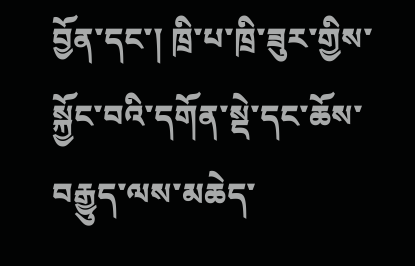བྱོན་དང་། ཁྲི་པ་ཁྲི་ཟུར་གྱིས་སྐྱོང་བའི་དགོན་སྡེ་དང་ཆོས་བརྒྱུད་ལས་མཆེད་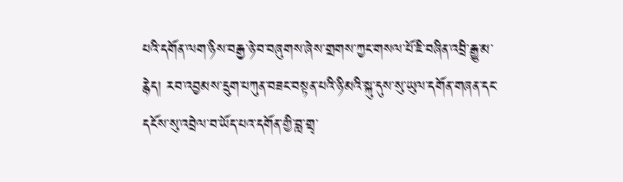པའི་དགོན་ལག་ཉིས་བརྒྱ་ཉེ་བ་བཞུགས་ཞེས་གྲགས་ཀྱང་གསལ་པོ་ཇི་བཞིན་འབྲི་རྒྱུ་མ་རྙེད། རབ་འབྱམས་དྲུག་པཀུན་བཟང་བསྟན་པའི་ཉི་མའི་སྐུ་དུས་སུ་ཡུལ་དགོན་གཞན་དང་དངོས་སུ་འབྲེལ་བ་ཡོད་པའ་དགོན་གྱི་བླ་གྲྭ་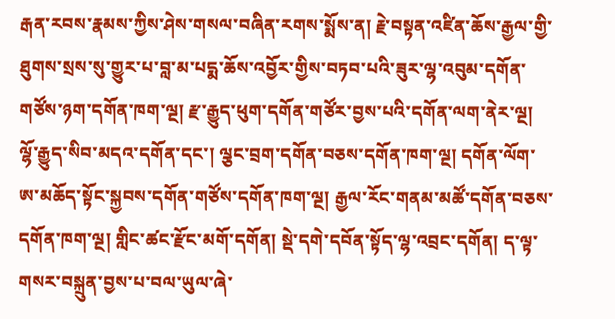རྒན་རབས་རྣམས་ཀྱིས་ཤེས་གསལ་བཞིན་རགས་སྨོས་ན། རྗེ་བསྟན་འཛིན་ཆོས་རྒྱལ་གྱི་ཐུགས་སྲས་སུ་གྱུར་པ་བླ་མ་པདྨ་ཆོས་འབྱོར་གྱིས་བཏབ་པའི་ཟུར་ལྷ་འབུམ་དགོན་གཙོས་ཉག་དགོན་ཁག་ལྔ། རྫ་རྒྱུད་ཕུག་དགོན་གཙོར་བྱས་པའི་དགོན་ལག་ནེར་ལྔ། ལྷོ་རྒྱུད་སིབ་མདའ་དགོན་དང་། ལྕང་བྲག་དགོན་བཅས་དགོན་ཁག་ལྔ། དགོན་ལོག་ཨ་མཆོད་སྟོང་སྐྱབས་དགོན་གཙོས་དགོན་ཁག་ལྔ། རྒྱལ་རོང་གནམ་མཚོ་དགོན་བཅས་དགོན་ཁག་ལྔ། གླིང་ཚང་རྫོང་མགོ་དགོན། སྡེ་དགེ་དབོན་སྟོད་ལྷ་འབྲང་དགོན། ད་ལྟ་གསར་བསྐྲུན་བྱས་པ་བལ་ཡུལ་ཞེ་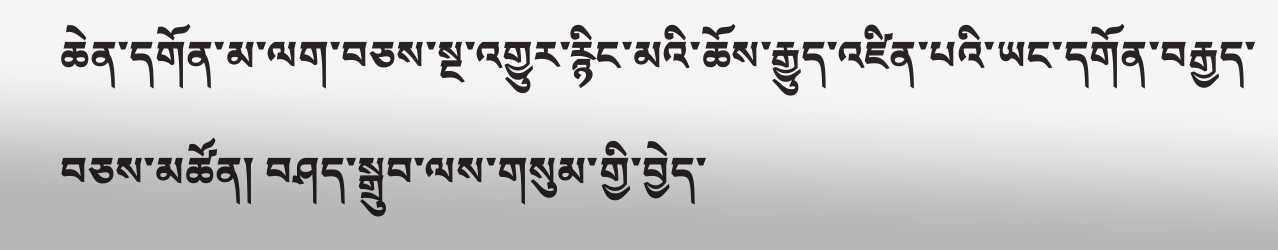ཆེན་དགོན་མ་ལག་བཅས་སྔ་འགྱུར་རྙིང་མའི་ཆོས་རྒྱུད་འཛིན་པའི་ཡང་དགོན་བརྒྱད་བཅས་མཚོན། བཤད་སྒྲུབ་ལས་གསུམ་གྱི་བྱེད་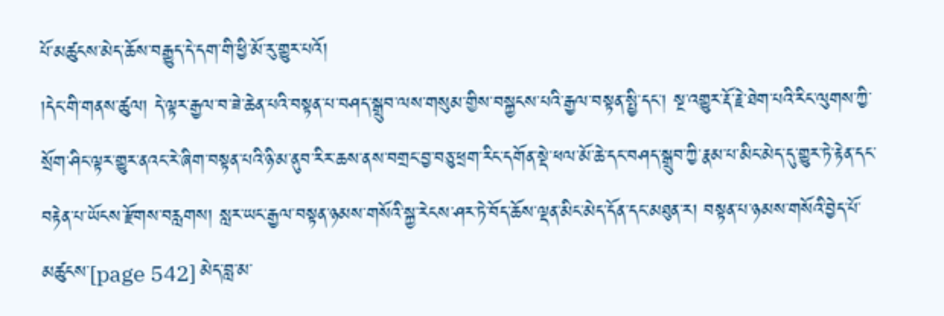པོ་མཚུངས་མེད་ཆོས་བརྒྱུད་དེ་དག་གི་ཕྱི་མོ་རུ་གྱུར་པའོ།
།དེང་གི་གནས་ཚུལ། དེ་ལྟར་རྒྱལ་བ་ཟེ་ཆེན་པའི་བསྟན་པ་བཤད་སྒྲུབ་ལས་གསུམ་གྱིས་བསྐྱངས་པའི་རྒྱལ་བསྟན་སྤྱི་དང་། སྔ་འགྱུར་རྡོ་རྗེ་ཐེག་པའི་རིང་ལུགས་ཀྱི་སྲོག་ཤིང་ལྟར་གྱུར་ནའང་རེ་ཞིག་བསྟན་པའི་ཉི་མ་ནུབ་རིར་ཆས་ནས་བགྲང་བྱ་བཅུ་ཕྲག་རིང་དགོན་སྡེ་ཕལ་མོ་ཆེ་དང་བཤད་སྒྲུབ་ཀྱི་རྣམ་པ་མིང་མེད་དུ་གྱུར་ཏེ་རྟེན་དང་བརྟེན་པ་ཡོངས་རྫོགས་བརླགས། སླར་ཡང་རྒྱལ་བསྟན་ཉམས་གསོའི་སྐྱ་རེངས་ཤར་ཏེ་བོད་ཆོས་ལྡན་མིང་མེད་དོན་དང་མཐུན་ར། བསྟན་པ་ཉམས་གསོའི་བྱེད་པོ་མཚུངས་[page 542] མེད་བླ་མ་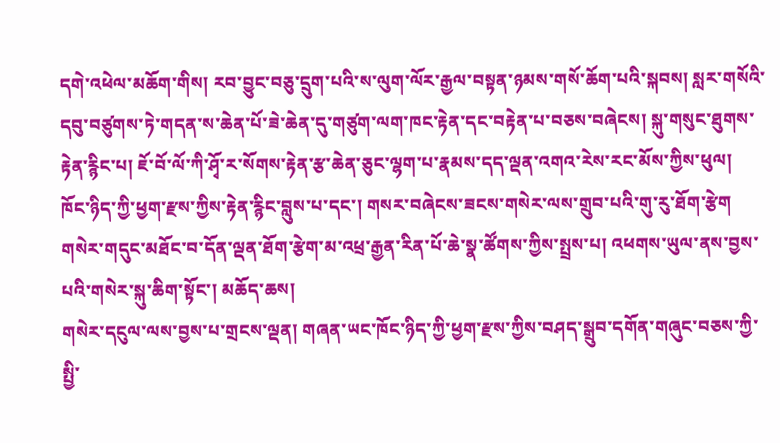དགེ་འཕེལ་མཆོག་གིས། རབ་བྱུང་བཅུ་དྲུག་པའི་ས་ལུག་ལོར་རྒྱལ་བསྟན་ཉམས་གསོ་ཆོག་པའི་སྐབས། སླར་གསོའི་དབུ་བཙུགས་ཏེ་གདན་ས་ཆེན་པོ་ཟེ་ཆེན་དུ་གཙུག་ལག་ཁང་རྟེན་དང་བརྟེན་པ་བཅས་བཞེངས། སྐུ་གསུང་ཐུགས་རྟེན་རྙིང་པ། ཇོ་བོ་ལོ་ཀི་ཤྭོ་ར་སོགས་རྟེན་རྩ་ཆེན་ཅུང་ལྷག་པ་རྣམས་དད་ལྡན་འགའ་རེས་རང་མོས་ཀྱིས་ཕུལ། ཁོང་ཉིད་ཀྱི་ཕྱག་རྫས་ཀྱིས་རྟེན་རྙིང་བླུས་པ་དང་། གསར་བཞེངས་ཟངས་གསེར་ལས་གྲུབ་པའི་གུ་རུ་ཐོག་རྩེག གསེར་གདུང་མཐོང་བ་དོན་ལྡན་ཐོག་རྩེག་མ་འཕྲ་རྒྱན་རིན་པོ་ཆེ་སྣ་ཚོགས་ཀྱིས་སྤྲས་པ། འཕགས་ཡུལ་ནས་བྱས་པའི་གསེར་སྐུ་ཆིག་སྟོང་། མཆོད་ཆས།
གསེར་དངུལ་ལས་བྱས་པ་གྲངས་ལྡན། གཞན་ཡང་ཁོང་ཉིད་ཀྱི་ཕྱག་རྫས་ཀྱིས་བཤད་སྒྲུབ་དགོན་གཞུང་བཅས་ཀྱི་སྤྱི་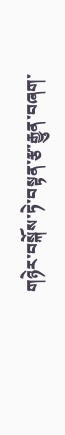གཉེར་བསྐོས་ཏེ་བསྟན་རྩ་རྒྱུན་བཞག་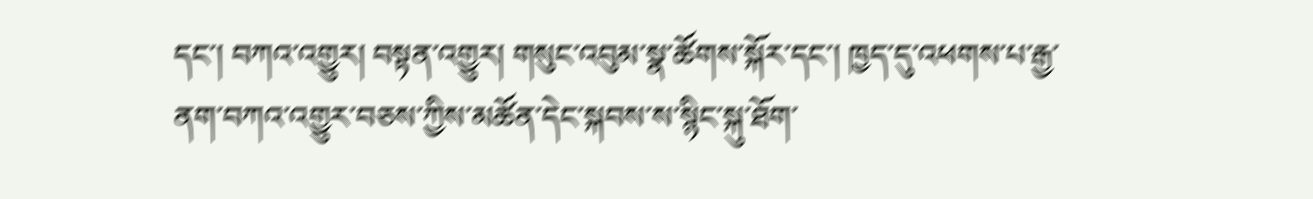དང་། བཀའ་འགྱུར། བསྟན་འགྱུར། གསུང་འབུམ་སྣ་ཚོགས་སྐོར་དང་། ཁྱད་དུ་འཕགས་པ་རྒྱ་ནག་བཀའ་འགྱུར་བཅས་ཀྱིས་མཚོན་དེང་སྐབས་ས་སྙིང་སྐུ་ཐོག་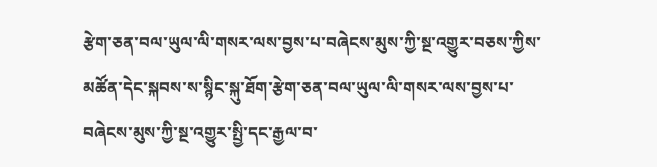རྩེག་ཅན་བལ་ཡུལ་ལི་གསར་ལས་བྱས་པ་བཞེངས་མུས་ཀྱི་སྔ་འགྱུར་བཅས་ཀྱིས་མཚོན་དེང་སྐབས་ས་སྙིང་སྐུ་ཐོག་རྩེག་ཅན་བལ་ཡུལ་ལི་གསར་ལས་བྱས་པ་བཞེངས་མུས་ཀྱི་སྔ་འགྱུར་སྤྱི་དང་རྒྱལ་བ་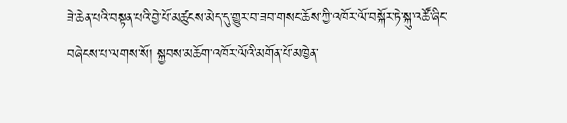ཟེ་ཆེན་པའི་བསྟན་པའི་བྱེ་པོ་མཚུངས་མེད་དུ་གྱུར་བ་ཟབ་གསང་ཆོས་ཀྱི་འཁོར་ལོ་བསྐོར་ཏེ་སྐུ་འཚོ་ཞིང་བཞེངས་པ་ལགས་སོ། སྐྱབས་མཆོག་འཁོར་ལོའི་མགོན་པོ་མཁྱེན་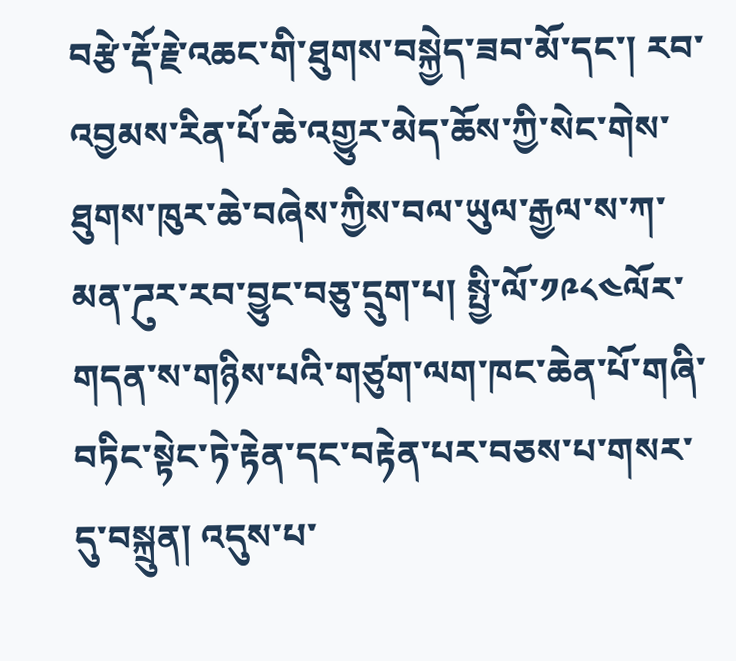བརྩེ་རྡོ་རྗེ་འཆང་གི་ཐུགས་བསྐྱེད་ཟབ་མོ་དང་། རབ་འབྱམས་རིན་པོ་ཆེ་འགྱུར་མེད་ཆོས་ཀྱི་སེང་གེས་ཐུགས་ཁུར་ཆེ་བཞེས་ཀྱིས་བལ་ཡུལ་རྒྱལ་ས་ཀ་མན་ཌུར་རབ་བྱུང་བཅུ་དྲུག་པ། སྤྱི་ལོ་༡༩༨༤ལོར་གདན་ས་གཉིས་པའི་གཙུག་ལག་ཁང་ཆེན་པོ་གཞི་བཏིང་སྟེང་ཏེ་རྟེན་དང་བརྟེན་པར་བཅས་པ་གསར་དུ་བསྐྲུན། འདུས་པ་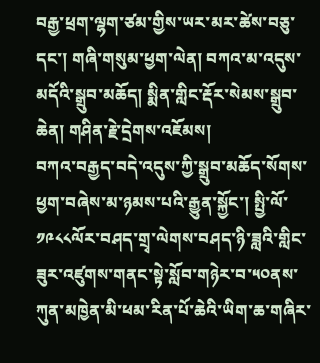བརྒྱ་ཕྲག་ལྷག་ཙམ་གྱིས་ཡར་མར་ཚེས་བཅུ་དང་། གཞི་གསུམ་ཕྱག་ལེན། བཀའ་མ་འདུས་མདོའི་སྒྲུབ་མཆོད། སྨིན་གླིང་རྡོར་སེམས་སྒྲུབ་ཆེན། གཤིན་རྗེ་དྲེགས་འཇོམས།
བཀའ་བརྒྱད་བདེ་འདུས་ཀྱི་སྒྲུབ་མཆོད་སོགས་ཕྱག་བཞེས་མ་ཉམས་པའི་རྒྱུན་སྐྱོང་། སྤྱི་ལོ་༡༩༨༨ལོར་བཤད་གྲྭ་ལེགས་བཤད་ཉི་ཟླའི་གླིང་ཟུར་འཛུགས་གནང་སྟེ་སློབ་གཉེར་བ་༥༠ནས་ཀུན་མཁྱེན་མི་ཕམ་རིན་པོ་ཆེའི་ཡིག་ཆ་གཞིར་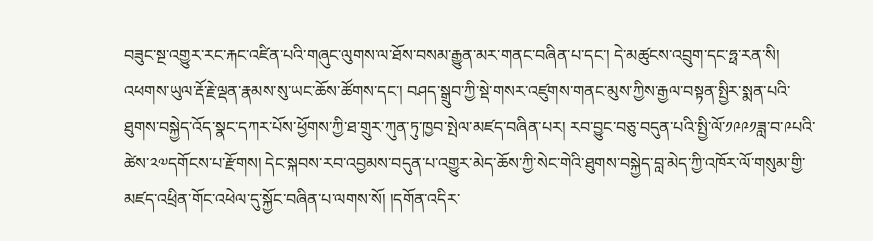བཟུང་སྔ་འགྱུར་རང་རྐང་འཛིན་པའི་གཞུང་ལུགས་ལ་ཐོས་བསམ་རྒྱུན་མར་གནང་བཞིན་པ་དང་། དེ་མཚུངས་འབྲུག་དང་ཧྥ་རན་སི། འཕགས་ཡུལ་རྡོ་རྗེ་ལྡན་རྣམས་སུ་ཡང་ཆོས་ཚོགས་དང་། བཤད་སྒྲུབ་ཀྱི་སྡེ་གསར་འཛུགས་གནང་མུས་ཀྱིས་རྒྱལ་བསྟན་སྤྱིར་སྨན་པའི་ཐུགས་བསྐྱེད་འོད་སྣང་དཀར་པོས་ཕྱོགས་ཀྱི་ཐ་གྲུར་ཀུན་ཏུ་ཁྱབ་སྤེལ་མཛད་བཞིན་པར། རབ་བྱུང་བཅུ་བདུན་པའི་སྤྱི་ལོ་༡༩༩༡ཟླ་བ་༩པའི་ཚེས་༢༧དགོངས་པ་རྫོགས། དེང་སྐབས་རབ་འབྱམས་བདུན་པ་འགྱུར་མེད་ཆོས་ཀྱི་སེང་གེའི་ཐུགས་བསྐྱེད་བླ་མེད་ཀྱི་འཁོར་ལོ་གསུམ་གྱི་མཛད་འཕྲིན་གོང་འཕེལ་དུ་སྐྱོང་བཞིན་པ་ལགས་སོ། །དགོན་འདིར་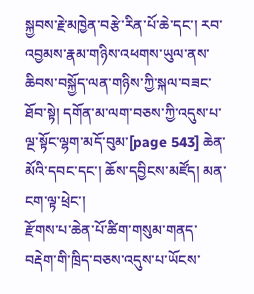སྐྱབས་རྗེ་མཁྱེན་བརྩེ་རིན་པོ་ཆེ་དང་། རབ་འབྱམས་རྣམ་གཉིས་འཕགས་ཡུལ་ནས་ཆིབས་བསྐྱོད་ལན་གཉིས་ཀྱི་སྐལ་བཟང་ཐོབ་སྟེ། དགོན་མ་ལག་བཅས་ཀྱི་འདུས་པ་ལྔ་སྟོང་ལྷག་མདོ་བུམ་[page 543] ཆེན་མོའི་དབང་དང་། ཆོས་དབྱིངས་མཛོད། མན་ངག་ལྟ་ཕྲེང་།
རྫོགས་པ་ཆེན་པོ་ཚིག་གསུམ་གནད་བརྡེག་གི་ཁྲིད་བཅས་འདུས་པ་ཡོངས་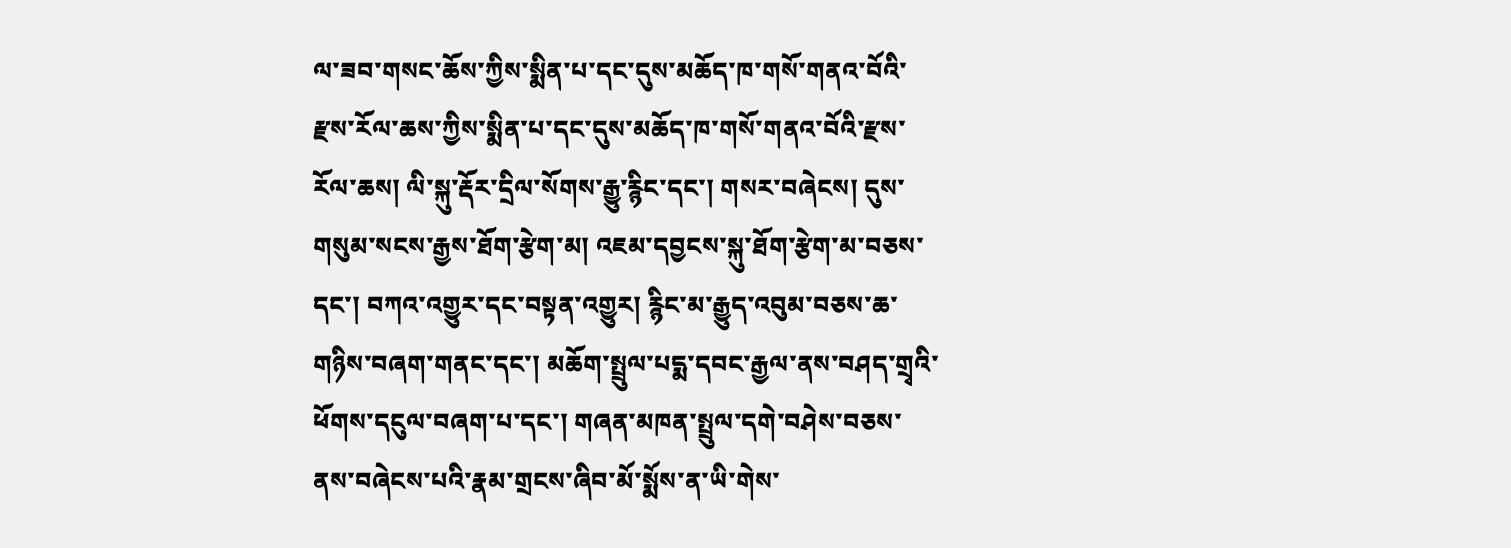ལ་ཟབ་གསང་ཆོས་ཀྱིས་སྨིན་པ་དང་དུས་མཆོད་ཁ་གསོ་གནའ་བོའི་རྫས་རོལ་ཆས་ཀྱིས་སྨིན་པ་དང་དུས་མཆོད་ཁ་གསོ་གནའ་བོའི་རྫས་རོལ་ཆས། ལི་སྐུ་རྡོར་དྲིལ་སོགས་རྒྱུ་རྙིང་དང་། གསར་བཞེངས། དུས་གསུམ་སངས་རྒྱས་ཐོག་རྩེག་མ། འཇམ་དབྱངས་སྐུ་ཐོག་རྩེག་མ་བཅས་དང་། བཀའ་འགྱུར་དང་བསྟན་འགྱུར། རྙིང་མ་རྒྱུད་འབུམ་བཅས་ཆ་གཉིས་བཞག་གནང་དང་། མཆོག་སྤྲུལ་པདྨ་དབང་རྒྱལ་ནས་བཤད་གྲྭའི་ཕོགས་དངུལ་བཞག་པ་དང་། གཞན་མཁན་སྤྲུལ་དགེ་བཤེས་བཅས་ནས་བཞེངས་པའི་རྣམ་གྲངས་ཞིབ་མོ་སྨོས་ན་ཡི་གེས་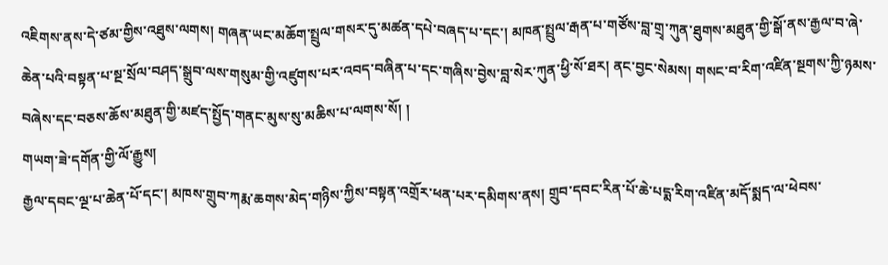འཇིགས་ནས་དེ་ཙམ་གྱིས་འཐུས་ལགས། གཞན་ཡང་མཆོག་སྤྲུལ་གསར་དུ་མཚན་དཔེ་བཞད་པ་དང་། མཁན་སྤྲུལ་རྒན་པ་གཙོས་བླ་གྲྭ་ཀུན་ཐུགས་མཐུན་གྱི་སྒོ་ནས་རྒྱལ་བ་ཞེ་ཆེན་པའི་བསྟན་པ་སྔ་སྲོལ་བཤད་སྒྲུབ་ལས་གསུམ་གྱི་འཛུགས་པར་འབད་བཞིན་པ་དང་གཞིས་བྱེས་བླ་སེར་ཀུན་ཕྱི་སོ་ཐར། ནང་བྱང་སེམས། གསང་བ་རིག་འཛིན་སྔགས་ཀྱི་ཉམས་བཞེས་དང་བཅས་ཆོས་མཐུན་གྱི་མཛད་སྤྱོད་གནང་མུས་སུ་མཆིས་པ་ལགས་སོ། །
གཡག་ཟེ་དགོན་གྱི་ལོ་རྒྱུས།
རྒྱལ་དབང་ལྔ་པ་ཆེན་པོ་དང་། མཁས་གྲུབ་ཀརྨ་ཆགས་མེད་གཉིས་ཀྱིས་བསྟན་འགྲོར་ཕན་པར་དམིགས་ནས། གྲུབ་དབང་རིན་པོ་ཆེ་པདྨ་རིག་འཛིན་མདོ་སྨད་ལ་ཕེབས་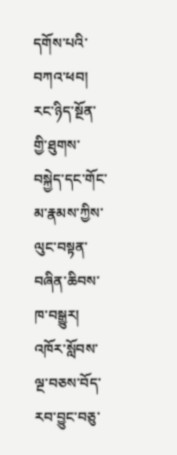དགོས་པའི་བཀའ་ཕབ། རང་ཉིད་སྔོན་གྱི་ཐུགས་བསྐྱེད་དང་གོང་མ་རྣམས་ཀྱིས་ལུང་བསྟན་བཞིན་ཆིབས་ཁ་བསྒྱུར། འཁོར་སློབས་ལྔ་བཅས་བོད་རབ་བྱུང་བཅུ་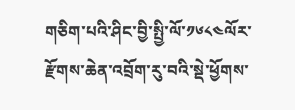གཅིག་པའི་ཤིང་བྱི་སྤྱི་ལོ་༡༦༨༤ལོར་རྫོགས་ཆེན་འབྲོག་རུ་བའི་སྡེ་ཕྱོགས་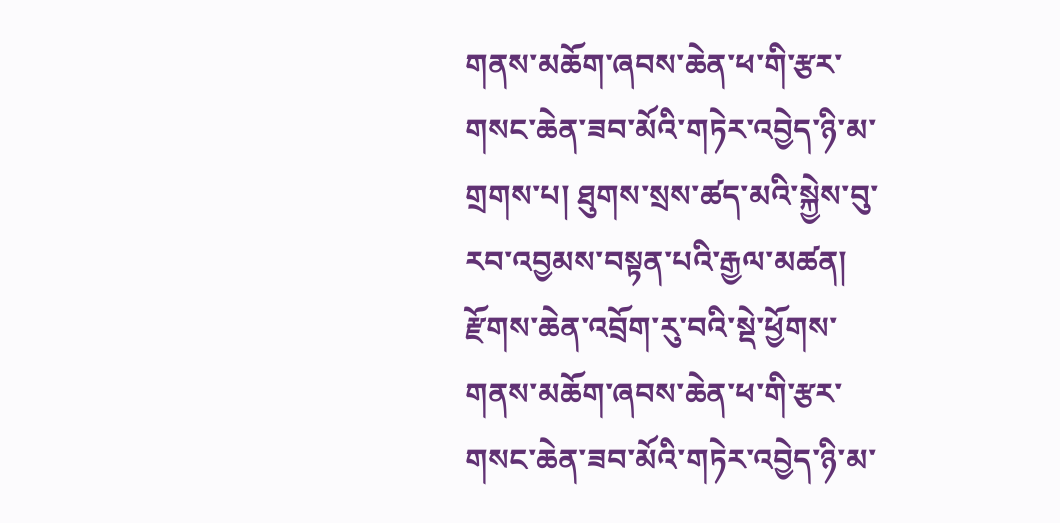གནས་མཆོག་ཞབས་ཆེན་ཕ་གི་རྩར་གསང་ཆེན་ཟབ་མོའི་གཏེར་འབྱེད་ཉི་མ་གྲགས་པ། ཐུགས་སྲས་ཚད་མའི་སྐྱེས་བུ་རབ་འབྱམས་བསྟན་པའི་རྒྱལ་མཚན། རྫོགས་ཆེན་འབྲོག་རུ་བའི་སྡེ་ཕྱོགས་གནས་མཆོག་ཞབས་ཆེན་ཕ་གི་རྩར་གསང་ཆེན་ཟབ་མོའི་གཏེར་འབྱེད་ཉི་མ་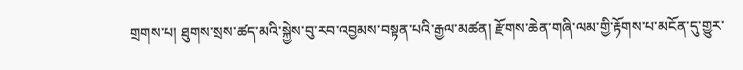གྲགས་པ། ཐུགས་སྲས་ཚད་མའི་སྐྱེས་བུ་རབ་འབྱམས་བསྟན་པའི་རྒྱལ་མཚན། རྫོགས་ཆེན་གཞི་ལམ་གྱི་རྟོགས་པ་མངོན་དུ་གྱུར་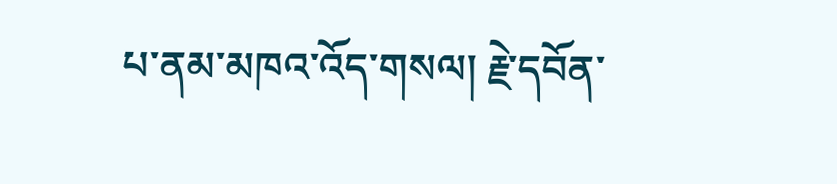པ་ནམ་མཁའ་འོད་གསལ། རྗེ་དབོན་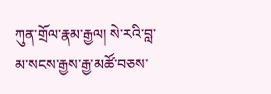ཀུན་གྲོལ་རྣམ་རྒྱལ། སེ་རའི་བླ་མ་སངས་རྒྱས་རྒྱ་མཚོ་བཅས་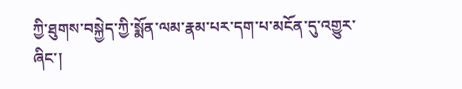ཀྱི་ཐུགས་བསྐྱེད་ཀྱི་སྨོན་ལམ་རྣམ་པར་དག་པ་མངོན་དུ་འགྱུར་ཞིང་།